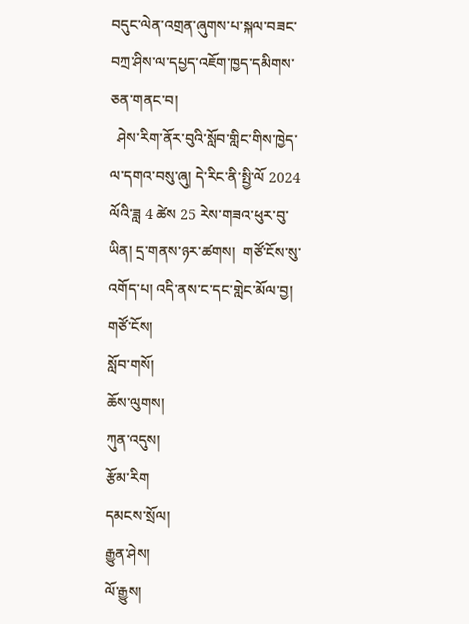བདུང་ལེན་འགྲན་ཞུགས་པ་སྐལ་བཟང་བཀྲ་ཤིས་ལ་དཔྱད་འཇོག་ཁྱད་དམིགས་ཅན་གནང་བ།
  ཤེས་རིག་ནོར་བུའི་སློབ་གླིང་གིས་ཁྱེད་ལ་དགའ་བསུ་ཞུ། དེ་རིང་ནི་སྤྱི་ལོ 2024 ལོའི་ཟླ 4 ཚེས 25 རེས་གཟའ་ཕུར་བུ་ཡིན། དྲ་གནས་ཉར་ཚགས།  གཙོ་ངོས་སུ་འགོད་པ། འདི་ནས་ང་དང་གླེང་མོལ་བྱ།
གཙོ་ངོས།
སློབ་གསོ།
ཆོས་ལུགས།
ཀུན་འདུས།
རྩོམ་རིག
དམངས་སྲོལ།
རྒྱུན་ཤེས།
ལོ་རྒྱུས།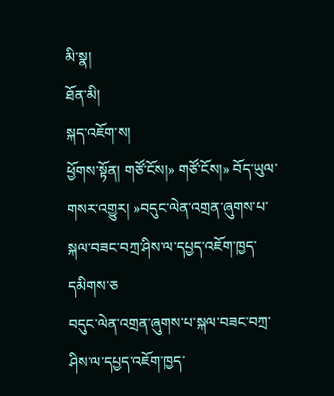མི་སྣ།
ཐོན་མི།
སྐད་འཇོག་ས།
ཕྱོགས་སྟོན། གཙོ་ངོས།» གཙོ་ངོས།» བོད་ཡུལ་གསར་འགྱུར། »བདུང་ལེན་འགྲན་ཞུགས་པ་སྐལ་བཟང་བཀྲ་ཤིས་ལ་དཔྱད་འཇོག་ཁྱད་དམིགས་ཅ
བདུང་ལེན་འགྲན་ཞུགས་པ་སྐལ་བཟང་བཀྲ་ཤིས་ལ་དཔྱད་འཇོག་ཁྱད་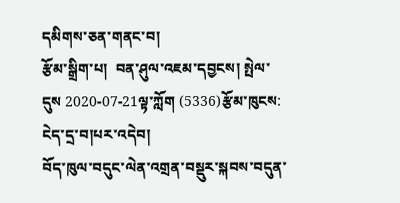དམིགས་ཅན་གནང་བ།
རྩོམ་སྒྲིག་པ།  བན་ཤུལ་འཇམ་དབྱངས། སྤེལ་དུས 2020-07-21ལྟ་ཀློག (5336)རྩོམ་ཁུངས: ངེད་དྲ་བ།པར་འདེབ།
བོད་ཁུལ་བདུང་ལེན་འགྲན་བསྡུར་སྐབས་བདུན་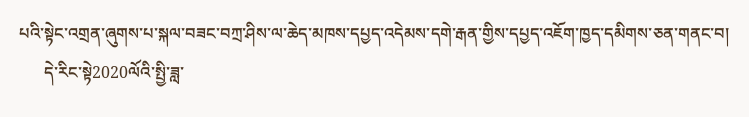པའི་སྟེང་འགྲན་ཞུགས་པ་སྐལ་བཟང་བཀྲ་ཤིས་ལ་ཆེད་མཁས་དཔྱད་འདེམས་དགེ་རྒན་གྱིས་དཔྱད་འཇོག་ཁྱད་དམིགས་ཅན་གནང་བ།
      དེ་རིང་སྟེ2020ལོའི་སྤྱི་ཟླ་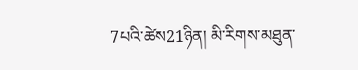7པའི་ཚེས21ཉིན། མི་རིགས་མཐུན་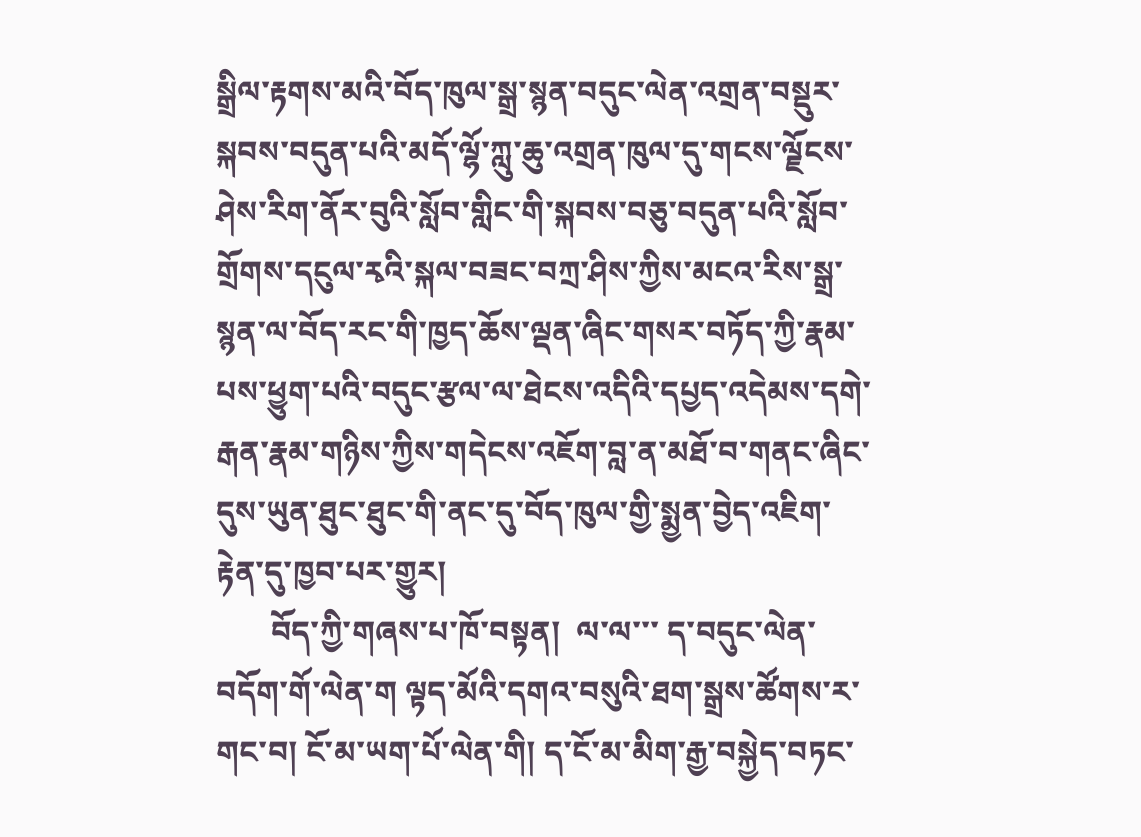སྒྲིལ་རྟགས་མའི་བོད་ཁུལ་སྒྲ་སྙན་བདུང་ལེན་འགྲན་བསྡུར་སྐབས་བདུན་པའི་མདོ་ལྷོ་ཀླུ་ཆུ་འགྲན་ཁུལ་དུ་གངས་ལྗོངས་ཤེས་རིག་ནོར་བུའི་སློབ་གླིང་གི་སྐབས་བཅུ་བདུན་པའི་སློབ་གྲོགས་དངུལ་རྭའི་སྐལ་བཟང་བཀྲ་ཤིས་ཀྱིས་མངའ་རིས་སྒྲ་སྙན་ལ་བོད་རང་གི་ཁྱད་ཆོས་ལྡན་ཞིང་གསར་བཏོད་ཀྱི་རྣམ་པས་ཕྱུག་པའི་བདུང་རྩལ་ལ་ཐེངས་འདིའི་དཔྱད་འདེམས་དགེ་རྒན་རྣམ་གཉིས་ཀྱིས་གདེངས་འཇོག་བླ་ན་མཐོ་བ་གནང་ཞིང་དུས་ཡུན་ཐུང་ཐུང་གི་ནང་དུ་བོད་ཁུལ་གྱི་སྨྱན་བྱེད་འཇིག་རྟེན་དུ་ཁྱབ་པར་གྱུར།
       བོད་ཀྱི་གཞས་པ་ཁོ་བསྟན།  ལ་ལ་་་ ད་བདུང་ལེན་བདོག་གོ་ལེན་ག ལྟད་མོའི་དགའ་བསུའི་ཐག་སྒྲས་ཚོགས་ར་གང་བ། ངོ་མ་ཡག་པོ་ལེན་གི། ད་ངོ་མ་མིག་རྒྱ་བསྐྱེད་བཏང་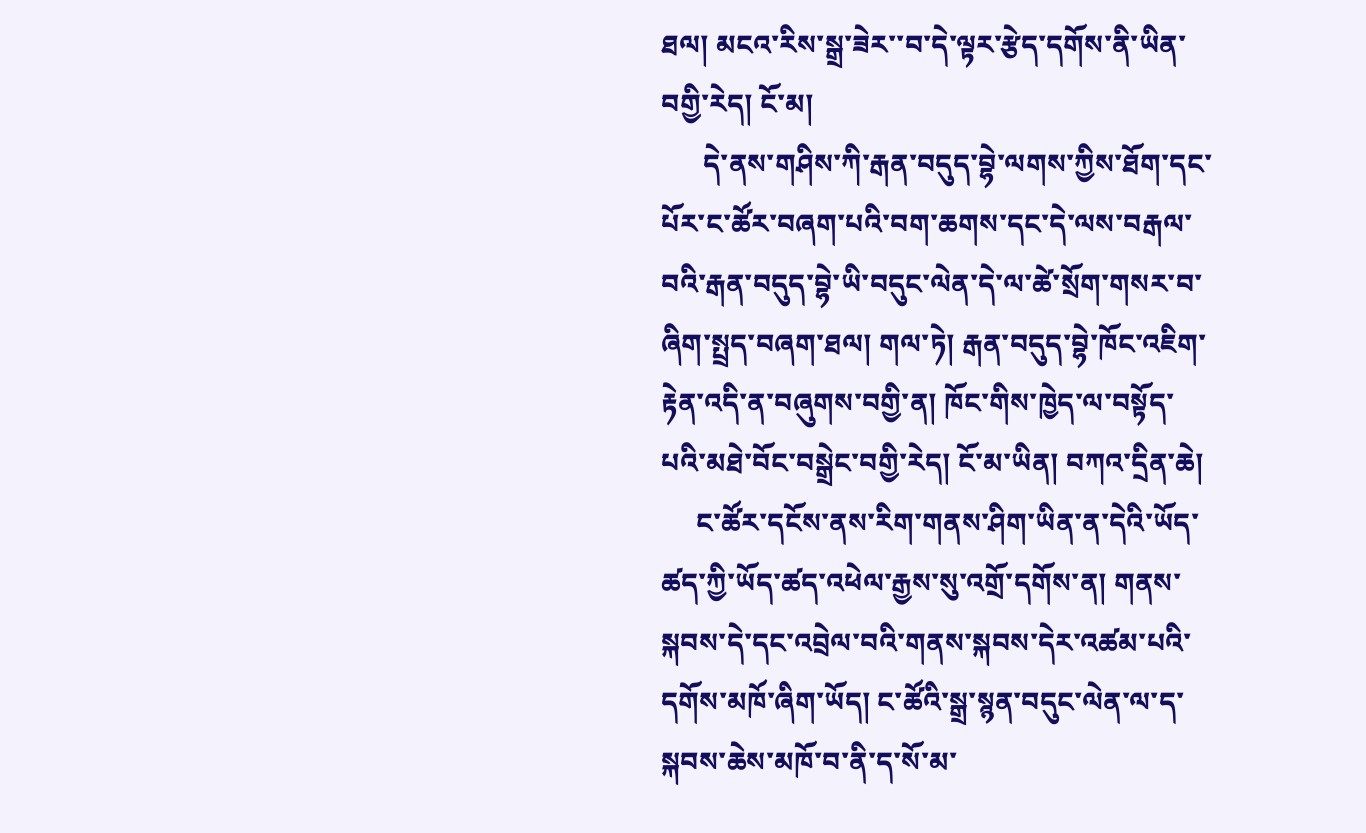ཐལ། མངའ་རིས་སྒྲ་ཟེར་་བ་དེ་ལྟར་རྩེད་དགོས་ནི་ཡིན་བགྱི་རེད། ངོ་མ།
      དེ་ནས་གཤིས་ཀི་རྒན་བདུད་བྷེ་ལགས་ཀྱིས་ཐོག་དང་པོར་ང་ཚོར་བཞག་པའི་བག་ཆགས་དང་དེ་ལས་བརྒལ་བའི་རྒན་བདུད་བྷེ་ཡི་བདུང་ལེན་དེ་ལ་ཚེ་སྲོག་གསར་བ་ཞིག་སྤྲད་བཞག་ཐལ། གལ་ཏེ། རྒན་བདུད་བྷེ་ཁོང་འཇིག་རྟེན་འདི་ན་བཞུགས་བགྱི་ན། ཁོང་གིས་ཁྱེད་ལ་བསྟོད་པའི་མཐེ་བོང་བསྒྲེང་བགྱི་རེད། ངོ་མ་ཡིན། བཀའ་དྲིན་ཆེ།
     ང་ཚོར་དངོས་ནས་རིག་གནས་ཤིག་ཡིན་ན་དེའི་ཡོད་ཚད་ཀྱི་ཡོད་ཚད་འཕེལ་རྒྱས་སུ་འགྲོ་དགོས་ན། གནས་སྐབས་དེ་དང་འབྲེལ་བའི་གནས་སྐབས་དེར་འཚམ་པའི་དགོས་མཁོ་ཞིག་ཡོད། ང་ཚོའི་སྒྲ་སྙན་བདུང་ལེན་ལ་ད་སྐབས་ཆེས་མཁོ་བ་ནི་ད་སོ་མ་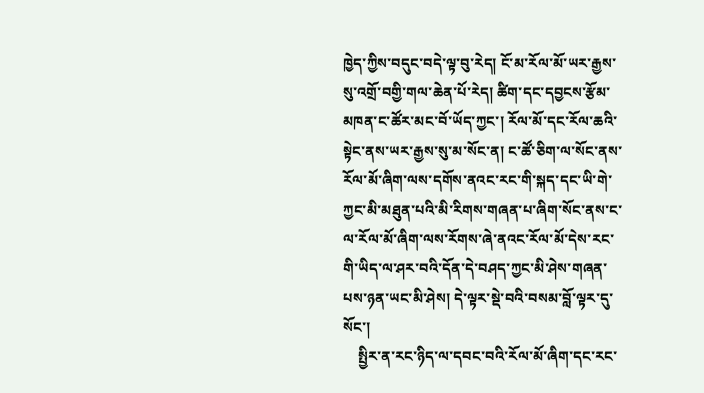ཁྱེད་ཀྱིས་བདུང་བདེ་ལྟ་བུ་རེད། ངོ་མ་རོལ་མོ་ཡར་རྒྱས་སུ་འགྲོ་བགྱི་གལ་ཆེན་པོ་རེད། ཚིག་དང་དབྱངས་རྩོམ་མཁན་ང་ཚོར་མང་བོ་ཡོད་ཀྱང་། རོལ་མོ་དང་རོལ་ཆའི་སྟེང་ནས་ཡར་རྒྱས་སུ་མ་སོང་ན། ང་ཚོ་ཅིག་ལ་སོང་ནས་རོལ་མོ་ཞིག་ལས་དགོས་ནའང་རང་གི་སྐད་དང་ཡི་གེ་ཀྱང་མི་མཐུན་པའི་མི་རིགས་གཞན་པ་ཞིག་སོང་ནས་ང་ལ་རོལ་མོ་ཞིག་ལས་རོགས་ཞེ་ནའང་རོལ་མོ་དེས་རང་གི་ཡིད་ལ་ཤར་བའི་དོན་དེ་བཤད་ཀྱང་མི་ཤེས་གཞན་པས་ཉན་ཡང་མི་ཤེས། དེ་ལྟར་སྡེ་བའི་བསམ་བློ་ལྟར་དུ་སོང་།
    སྤྱིར་ན་རང་ཉིད་ལ་དབང་བའི་རོལ་མོ་ཞིག་དང་རང་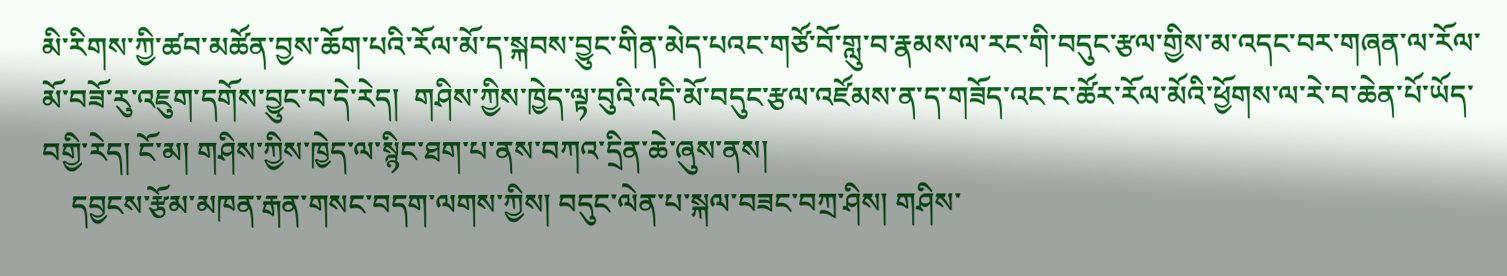མི་རིགས་ཀྱི་ཚབ་མཚོན་བྱས་ཆོག་པའི་རོལ་མོ་ད་སྐབས་བྱུང་གིན་མེད་པའང་གཙོ་བོ་གླུ་བ་རྣམས་ལ་རང་གི་བདུང་རྩལ་གྱིས་མ་འདང་བར་གཞན་ལ་རོལ་མོ་བཟོ་རུ་འཇུག་དགོས་བྱུང་བ་དེ་རེད།  གཤིས་ཀྱིས་ཁྱེད་ལྟ་བུའི་འདི་མོ་བདུང་རྩལ་འཛོམས་ན་ད་གཟོད་འང་ང་ཚོར་རོལ་མོའི་ཕྱོགས་ལ་རེ་བ་ཆེན་པོ་ཡོད་བགྱི་རེད། ངོ་མ། གཤིས་ཀྱིས་ཁྱེད་ལ་སྙིང་ཐག་པ་ནས་བཀའ་དྲིན་ཆེ་ཞུས་ནས།
    དབྱངས་རྩོམ་མཁན་རྒན་གསང་བདག་ལགས་ཀྱིས། བདུང་ལེན་པ་སྐལ་བཟང་བཀྲ་ཤིས། གཤིས་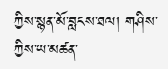ཀྱིས་སྙན་མོ་བླངས་ཐལ། གཤིས་ཀྱིས་ཡ་མཚན་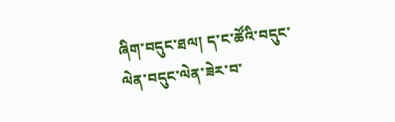ཞིག་བདུང་ཐལ། ད་ང་ཚོའི་བདུང་ལེན་བདུང་ལེན་ཟེར་བ་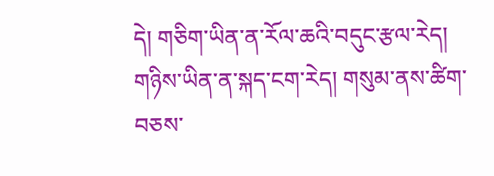དེ། གཅིག་ཡིན་ན་རོལ་ཆའི་བདུང་རྩལ་རེད། གཉིས་ཡིན་ན་སྐད་ངག་རེད། གསུམ་ནས་ཚིག་བཅས་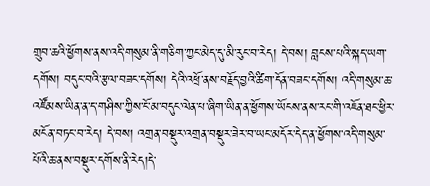གྲུབ་ཆའི་ཕྱོགས་ནས་འདི་གསུམ་ནི་གཅིག་ཀྱང་མེད་དུ་མི་རུང་བ་རེད། དེ་བས། བླངས་པའི་སྐད་ཡག་དགོས། བདུང་བའི་རྩལ་བཟང་དགོས། དེའི་འཕྲོ་ནས་བརྗོད་བྱའི་ཚིག་དོན་བཟང་དགོས། འདི་གསུམ་ཆ་འཛོམས་ཡིན་ན་ད་གཤིས་ཀྱིས་ངོ་མ་བདུང་ལེན་པ་ཞིག་ཡིན་ན་ཕྱོགས་ཡོངས་ནས་རང་གི་འཇོན་ཐང་ཕྱིར་མངོན་བཏང་བ་རེད། དེ་བས། འགྲན་བསྡུར་འགྲན་བསྡུར་ཟེར་བ་ཡང་མདོར་དེད་ན་ཕྱོགས་འདི་གསུམ་པོའི་ཆ་ནས་བསྡུར་དགོས་ནི་རེད།དེ་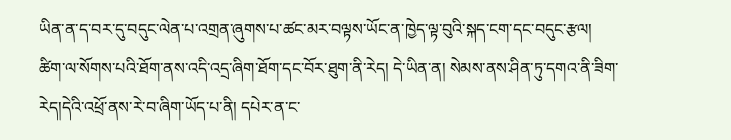ཡིན་ན་ད་བར་དུ་བདུང་ལེན་པ་འགྲན་ཞུགས་པ་ཚང་མར་བལྟས་ཡོང་ན་ཁྱེད་ལྟ་བུའི་སྐད་ངག་དང་བདུང་རྩལ། ཚིག་ལ་སོགས་པའི་ཐོག་ནས་འདི་འདྲ་ཞིག་ཐོག་དང་བོར་ཐུག་ནི་རེད། དེ་ཡིན་ན། སེམས་ནས་ཤིན་ཏུ་དགའ་ནི་ཟིག་རེད།དེའི་འཕྲོ་ནས་རེ་བ་ཞིག་ཡོད་པ་ནི། དཔེར་ན་ང་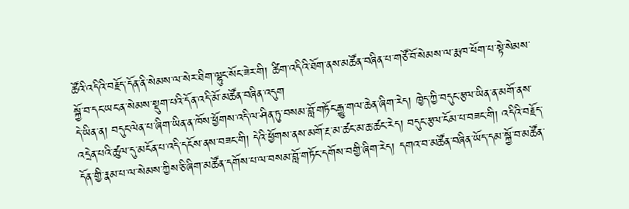ཚོའི་འདིའི་བརྗོད་དོན་ནི་སེམས་ལ་སེར་ཐིག་ལྷུང་སོང་ཟེར་གི། ཚིག་འདིའི་ཐོག་ནས་མཚོན་བཞིན་པ་གཙོ་བོ་སེམས་ལ་རྨ་ཁ་ཕོག་པ་སྟེ་སེམས་སྐྱོ་བ་དང་ཡང་ན་སེམས་སྡུག་པའི་དོན་འདི་མོ་མཚོན་བཞིན་འདུག
དེ་ཡིན་ན། བདུང་ལེན་པ་ཞིག་ཡིན་ན་ཁོས་ཕྱོགས་འདི་ལ་ཤིན་ཏུ་བསམ་བློ་གཏོང་རྒྱུ་གལ་ཆེན་ཞིག་རེད། ཁྱེད་ཀྱི་བདུང་རྩལ་ཡིན་ན་མགོ་ནས་འདྲེན་པའི་ཚུལ་དུ་མངོན་པ་འདི་དངོས་ནས་བཟང་གི། དེའི་ཕྱོགས་ནས་མགོ་རྔ་མ་ཚང་མ་ཆ་ཚང་རེད། བདུང་རྩལ་ངོམ་པ་བཟང་གི། འདིའི་བརྗོད་དོན་གྱི་རྣམ་པ་ལ་སེམས་ཀྱིས་ཅི་ཞིག་མཚོན་དགོས་པ་ལ་བསམ་བློ་གཏོང་དགོས་བགྱི་ཞིག་རེད། དགའ་བ་མཚོན་བཞིན་ཡོད་དམ་སྐྱོ་བ་མཚོན་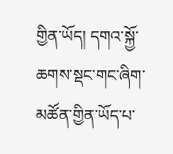གྱིན་ཡོད། དགའ་སྐྱོ་ཆགས་སྡང་གང་ཞིག་མཚོན་གྱིན་ཡོད་པ་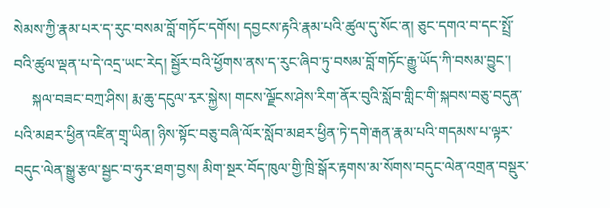སེམས་ཀྱི་རྣམ་པར་ད་རུང་བསམ་བློ་གཏོང་དགོས། དབྱངས་རྟའི་རྣམ་པའི་ཚུལ་དུ་སོང་ན། ཅུང་དགའ་བ་དང་སྤྲོ་བའི་ཚུལ་ལྡན་པ་དེ་འདྲ་ཡང་རེད། སྦྱོར་བའི་ཕྱོགས་ནས་ད་རུང་ཞིབ་ཏུ་བསམ་བློ་གཏོང་རྒྱུ་ཡོད་ཀི་བསམ་བྱུང་།
     སྐལ་བཟང་བཀྲ་ཤིས། རྨ་ཆུ་དངུལ་རྭར་སྐྱེས། གངས་ལྗོངས་ཤེས་རིག་ནོར་བུའི་སློབ་གླིང་གི་སྐབས་བཅུ་བདུན་པའི་མཐར་ཕྱིན་འཛིན་གྲྭ་ཡིན། ཉིས་སྟོང་བཅུ་བཞི་ལོར་སློབ་མཐར་ཕྱིན་ཏེ་དགེ་རྒན་རྣམ་པའི་གདམས་པ་ལྟར་བདུང་ལེན་སྒྱུ་རྩལ་སྦྱང་བ་ཧུར་ཐག་བྱས། མིག་སྔར་བོད་ཁུལ་གྱི་ཁྲི་སྒོར་རྟགས་མ་སོགས་བདུང་ལེན་འགྲན་བསྡུར་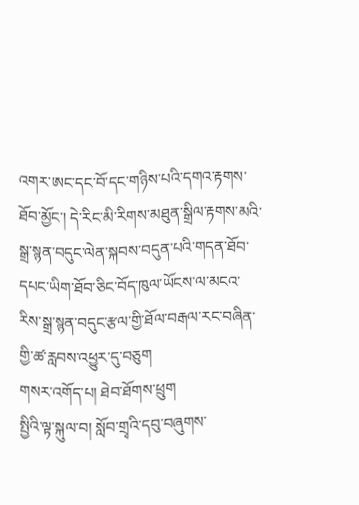འགར་ཨང་དང་བོ་དང་གཉིས་པའི་དགའ་རྟགས་ཐོབ་མྱོང་། དེ་རིང་མི་རིགས་མཐུན་སྒྲིལ་རྟགས་མའི་སྒྲ་སྙན་བདུང་ལེན་སྐབས་བདུན་པའི་གདན་ཐོབ་དཔང་ཡིག་ཐོབ་ཅིང་བོད་ཁུལ་ཡོངས་ལ་མངའ་རིས་སྒྲ་སྙན་བདུང་རྩལ་གྱི་ཐོལ་བརྒལ་རང་བཞིན་གྱི་ཚ་རླབས་འཕྱུར་དུ་བཅུག
གསར་འགོད་པ། ཐེབ་ཐོགས་ཕྲུག
སྤྱིའི་ལྟ་སྐུལ་བ། སློབ་གྲྭའི་དབུ་བཞུགས་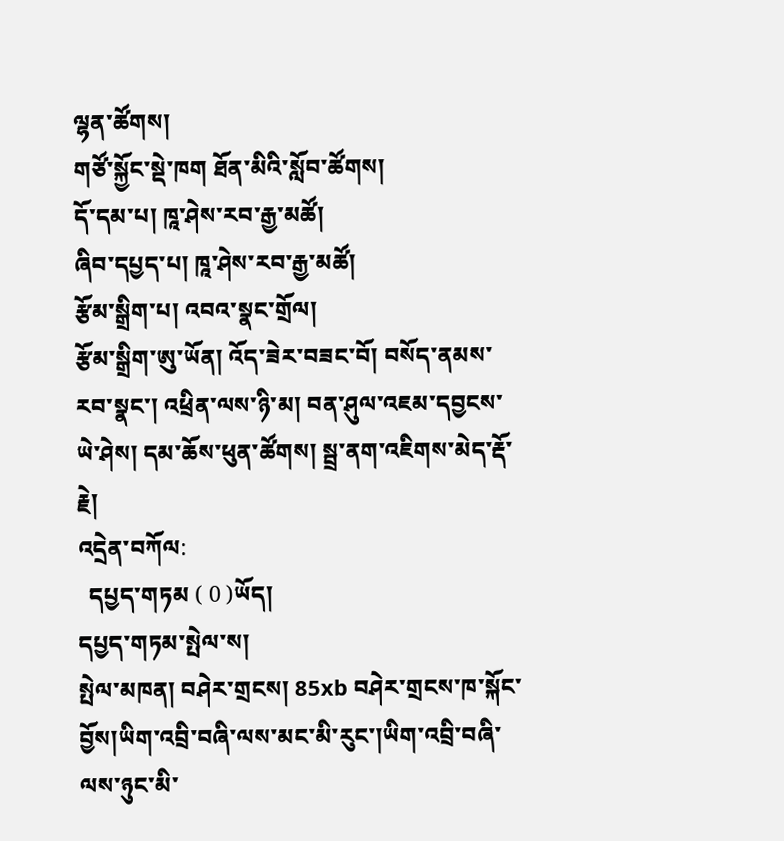ལྷན་ཚོགས།
གཙོ་སྐྱོང་སྡེ་ཁག ཐོན་མིའི་སློབ་ཚོགས།
དོ་དམ་པ། ཁཱ་ཤེས་རབ་རྒྱ་མཚོ།
ཞིབ་དཔྱད་པ། ཁཱ་ཤེས་རབ་རྒྱ་མཚོ།
རྩོམ་སྒྲིག་པ། འབའ་སྣང་གྲོལ།
རྩོམ་སྒྲིག་ཨུ་ཡོན། འོད་ཟེར་བཟང་བོ། བསོད་ནམས་རབ་སྣང་། འཕྲིན་ལས་ཉི་མ། བན་ཤུལ་འཇམ་དབྱངས་ཡེ་ཤེས། དམ་ཆོས་ཕུན་ཚོགས། སྦྲ་ནག་འཇིགས་མེད་རྡོ་རྗེ།
འདྲེན་བཀོལ:
  དཔྱད་གཏམ ( 0 )ཡོད།
དཔྱད་གཏམ་སྤེལ་ས།
སྤེལ་མཁན། བཤེར་གྲངས། 85xb བཤེར་གྲངས་ཁ་སྐོང་བྱོས།ཡིག་འབྲི་བཞི་ལས་མང་མི་རུང་།ཡིག་འབྲི་བཞི་ལས་ཉུང་མི་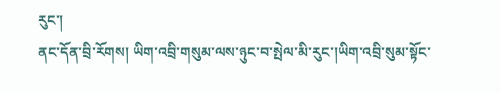རུང་།
ནང་དོན་བྲི་རོགས། ཡིག་འབྲི་གསུམ་ལས་ཉུང་བ་སྤེལ་མི་རུང་།ཡིག་འབྲི་སུམ་སྟོང་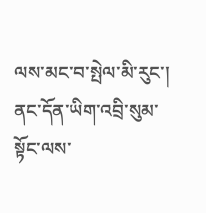ལས་མང་བ་སྤེལ་མི་རུང་།
ནང་དོན་ཡིག་འབྲི་སུམ་སྟོང་ལས་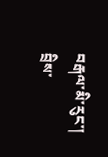བརྒལ་མི་རུང་། བྲིས་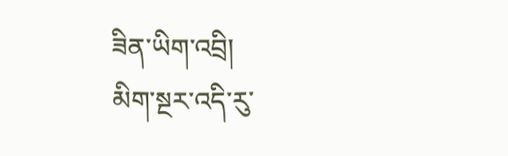ཟིན་ཡིག་འབྲི།
མིག་སྔར་འདི་རུ་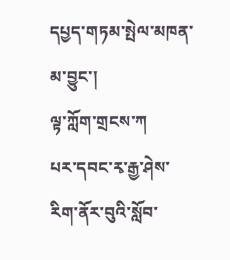དཔྱད་གཏམ་སྤེལ་མཁན་མ་བྱུང་།
ལྟ་ཀློག་གྲངས་ཀ
པར་དབང་རྭ་རྒྱ་ཤེས་རིག་ནོར་བུའི་སློབ་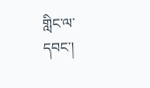གླིང་ལ་དབང་།